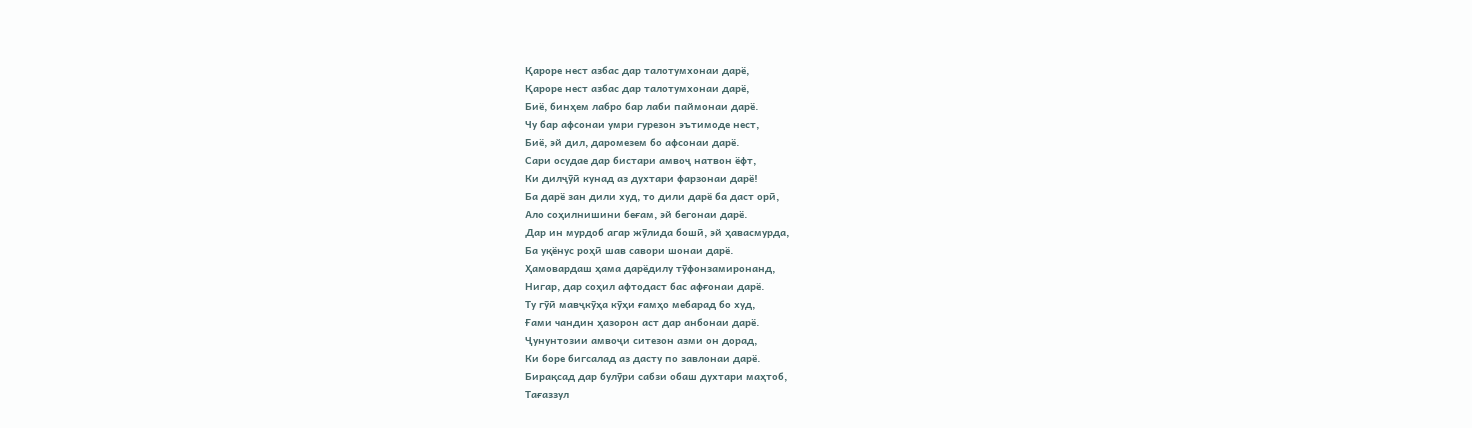Қароре нест азбас дар талотумхонаи дарё,
Қароре нест азбас дар талотумхонаи дарё,
Биё, бинҳем лабро бар лаби паймонаи дарё.
Чу бар афсонаи умри гурезон эътимоде нест,
Биё, эй дил, даромезем бо афсонаи дарё.
Сари осудае дар бистари амвоҷ натвон ёфт,
Ки дилҷӯӣ кунад аз духтари фарзонаи дарё!
Ба дарё зан дили худ, то дили дарё ба даст орӣ,
Ало соҳилнишини беғам, эй бегонаи дарё.
Дар ин мурдоб агар жӯлида бошӣ, эй ҳавасмурда,
Ба уқёнус роҳӣ шав савори шонаи дарё.
Ҳамовардаш ҳама дарёдилу тӯфонзамиронанд,
Нигар, дар соҳил афтодаст бас афғонаи дарё.
Ту гӯӣ мавҷкӯҳа кӯҳи ғамҳо мебарад бо худ,
Ғами чандин ҳазорон аст дар анбонаи дарё.
Ҷунунтозии амвоҷи ситезон азми он дорад,
Ки боре бигсалад аз дасту по завлонаи дарё.
Бирақсад дар булӯри сабзи обаш духтари маҳтоб,
Тағаззул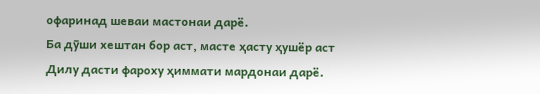офаринад шеваи мастонаи дарё.
Ба дӯши хештан бор аст, масте ҳасту ҳушёр аст
Дилу дасти фароху ҳиммати мардонаи дарё.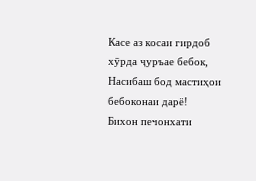Касе аз косаи гирдоб хӯрда ҷуръае бебок,
Насибаш бод мастиҳои бебоконаи дарё!
Бихон печонхати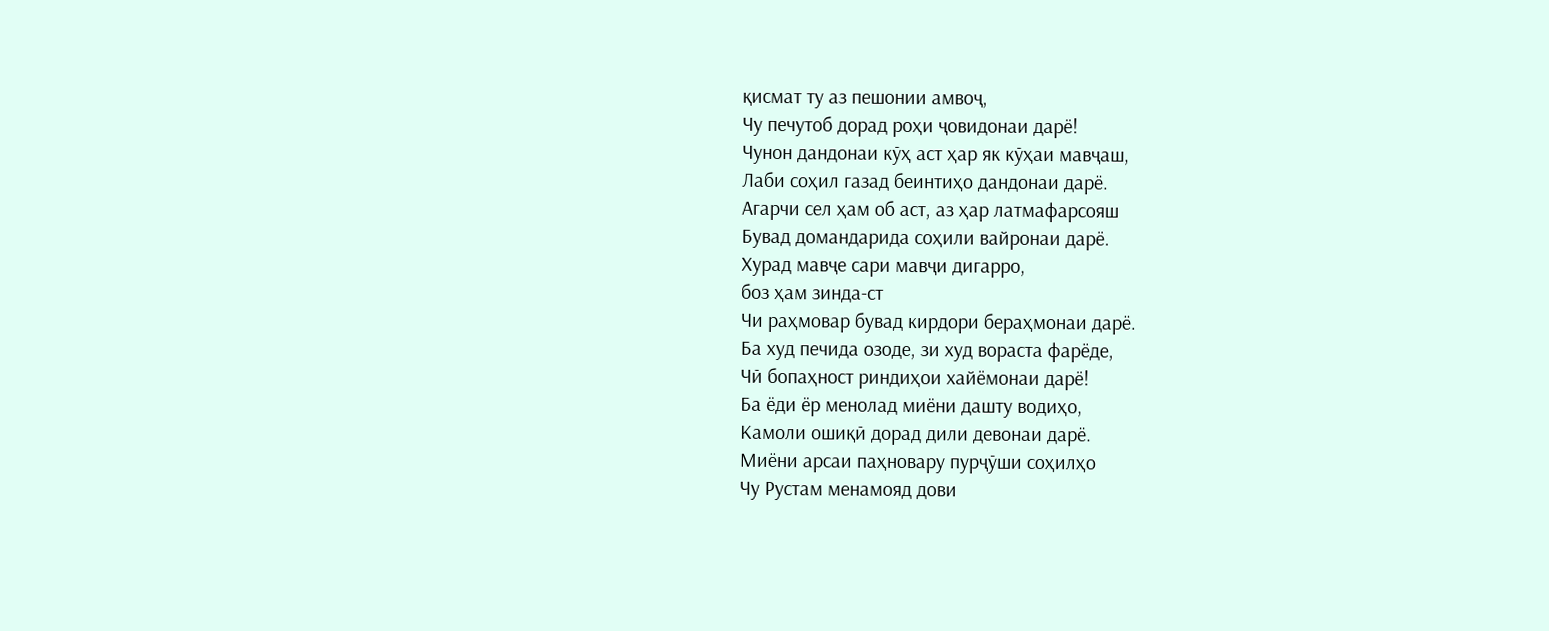қисмат ту аз пешонии амвоҷ,
Чу печутоб дорад роҳи ҷовидонаи дарё!
Чунон дандонаи кӯҳ аст ҳар як кӯҳаи мавҷаш,
Лаби соҳил газад беинтиҳо дандонаи дарё.
Агарчи сел ҳам об аст, аз ҳар латмафарсояш
Бувад домандарида соҳили вайронаи дарё.
Хурад мавҷе сари мавҷи дигарро,
боз ҳам зинда-ст
Чи раҳмовар бувад кирдори бераҳмонаи дарё.
Ба худ печида озоде, зи худ вораста фарёде,
Чӣ бопаҳност риндиҳои хайёмонаи дарё!
Ба ёди ёр менолад миёни дашту водиҳо,
Камоли ошиқӣ дорад дили девонаи дарё.
Миёни арсаи паҳновару пурҷӯши соҳилҳо
Чу Рустам менамояд дови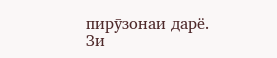пирӯзонаи дарё.
Зи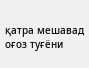қатра мешавад оғоз туғёни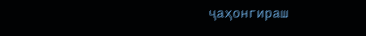ҷаҳонгираш